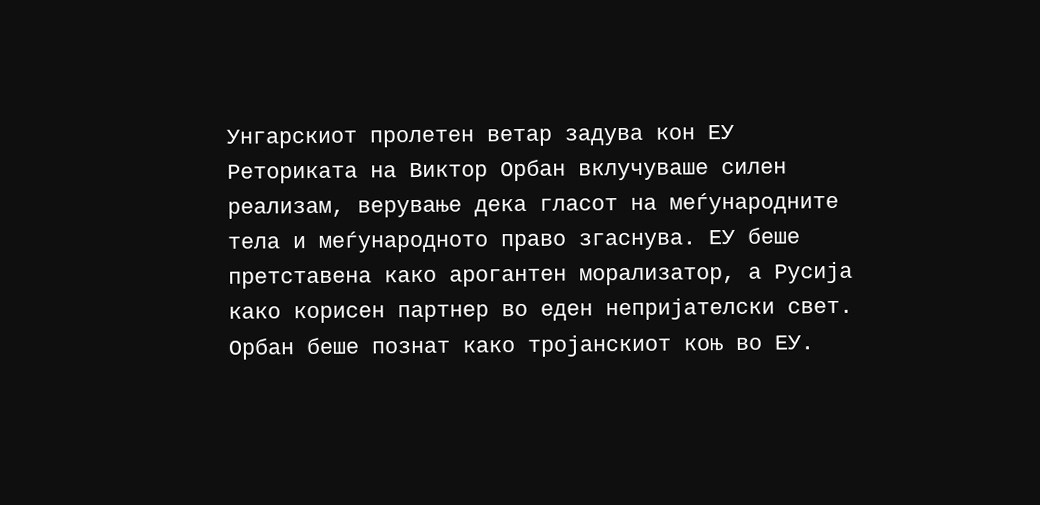Унгарскиот пролетен ветар задува кон ЕУ
Реториката на Виктор Орбан вклучуваше силен реализам, верување дека гласот на меѓународните тела и меѓународното право згаснува. ЕУ беше претставена како арогантен морализатор, а Русија како корисен партнер во еден непријателски свет. Орбан беше познат како тројанскиот коњ во ЕУ.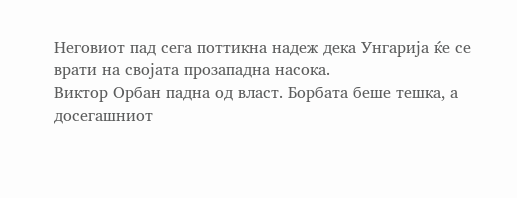Неговиот пад сега поттикна надеж дека Унгарија ќе се врати на својата прозападна насока.
Виктор Орбан падна од власт. Борбата беше тешка, а досегашниот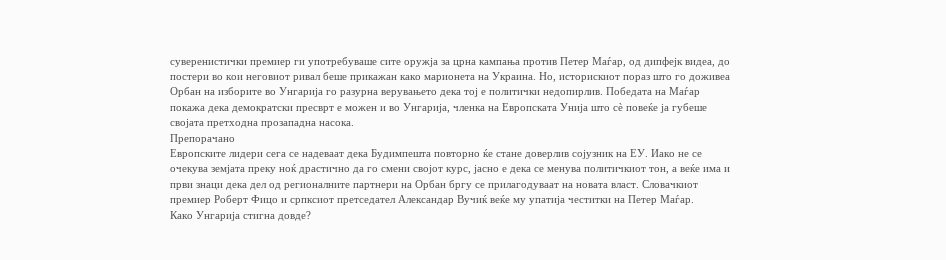суверенистички премиер ги употребуваше сите оружја за црна кампања против Петер Маѓар, од дипфејк видеа, до постери во кои неговиот ривал беше прикажан како марионета на Украина. Но, историскиот пораз што го доживеа Орбан на изборите во Унгарија го разурна верувањето дека тој е политички недопирлив. Победата на Маѓар покажа дека демократски пресврт е можен и во Унгарија, членка на Европската Унија што сè повеќе ја губеше својата претходна прозападна насока.
Препорачано
Европските лидери сега се надеваат дека Будимпешта повторно ќе стане доверлив сојузник на ЕУ. Иако не се очекува земјата преку ноќ драстично да го смени својот курс, јасно е дека се менува политичкиот тон, а веќе има и први знаци дека дел од регионалните партнери на Орбан бргу се прилагодуваат на новата власт. Словачкиот премиер Роберт Фицо и српксиот претседател Александар Вучиќ веќе му упатија честитки на Петер Маѓар.
Како Унгарија стигна довде?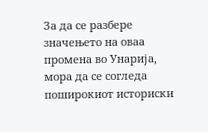За да се разбере значењето на оваа промена во Унарија, мора да се согледа поширокиот историски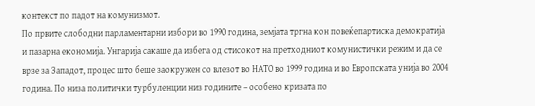контекст по падот на комунизмот.
По првите слободни парламентарни избори во 1990 година, земјата тргна кон повеќепартиска демократија и пазарна економија. Унгарија сакаше да избега од стисокот на претходниот комунистички режим и да се врзе за Западот, процес што беше заокружен со влезот во НАТО во 1999 година и во Европската унија во 2004 година. По низа политички турбуленции низ годините – особено кризата по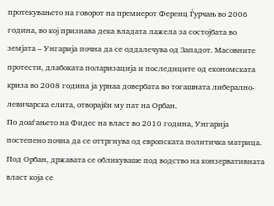протекувањето на говорот на премиерот Ференц Ѓурчањ во 2006 година, во кој признава дека владата лажела за состојбата во земјата – Унгарија почна да се оддалечува од Западот. Масовните протести, длабоката поларизација и последиците од економската криза во 2008 година ја урнаа довербата во тогашната либерално-левичарска елита, отворајќи му пат на Орбан.
По доаѓањето на Фидес на власт во 2010 година, Унгарија постепено почна да се оттргнува од европската политичка матрица. Под Орбан, државата се обликуваше под водство на конзервативната власт која се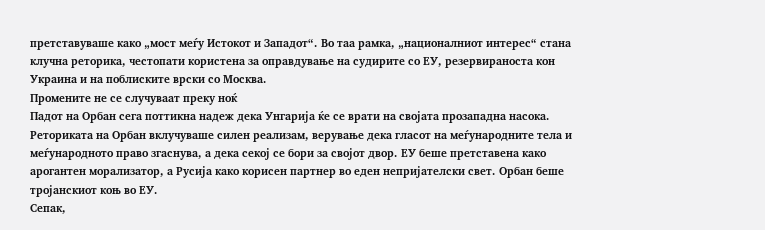претставуваше како „мост меѓу Истокот и Западот“. Во таа рамка, „националниот интерес“ стана клучна реторика, честопати користена за оправдување на судирите со ЕУ, резервираноста кон Украина и на поблиските врски со Москва.
Промените не се случуваат преку ноќ
Падот на Орбан сега поттикна надеж дека Унгарија ќе се врати на својата прозападна насока. Реториката на Орбан вклучуваше силен реализам, верување дека гласот на меѓународните тела и меѓународното право згаснува, а дека секој се бори за својот двор. ЕУ беше претставена како арогантен морализатор, а Русија како корисен партнер во еден непријателски свет. Орбан беше тројанскиот коњ во ЕУ.
Сепак,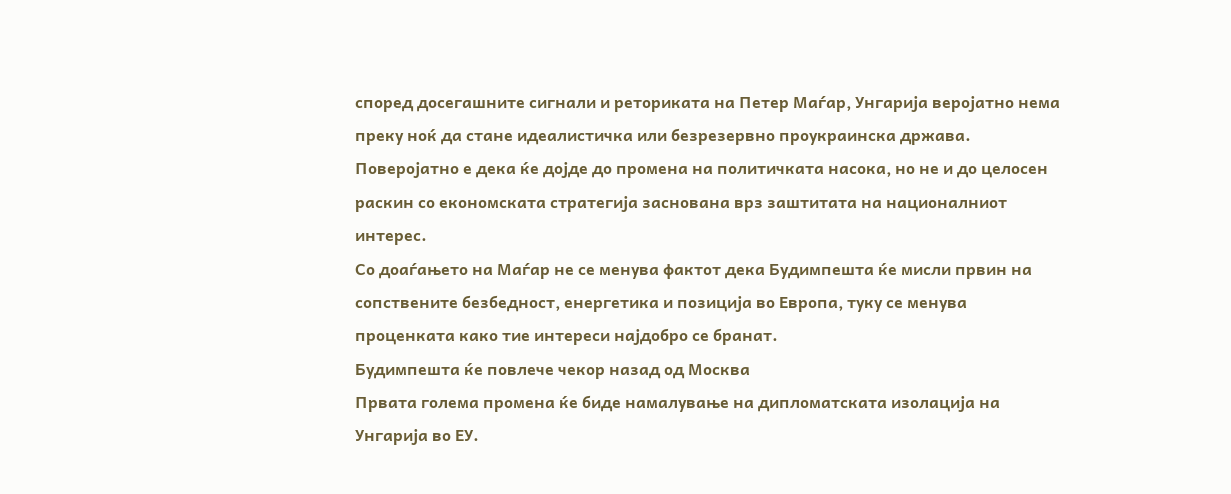според досегашните сигнали и реториката на Петер Маѓар, Унгарија веројатно нема преку ноќ да стане идеалистичка или безрезервно проукраинска држава. Поверојатно е дека ќе дојде до промена на политичката насока, но не и до целосен раскин со економската стратегија заснована врз заштитата на националниот интерес.
Со доаѓањето на Маѓар не се менува фактот дека Будимпешта ќе мисли првин на сопствените безбедност, енергетика и позиција во Европа, туку се менува проценката како тие интереси најдобро се бранат.
Будимпешта ќе повлече чекор назад од Москва
Првата голема промена ќе биде намалување на дипломатската изолација на Унгарија во ЕУ.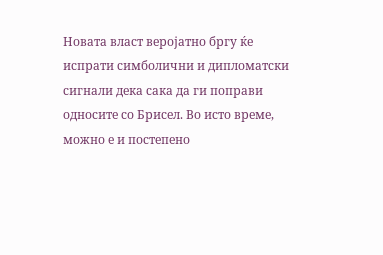Новата власт веројатно бргу ќе испрати симболични и дипломатски сигнали дека сака да ги поправи односите со Брисел. Во исто време, можно е и постепено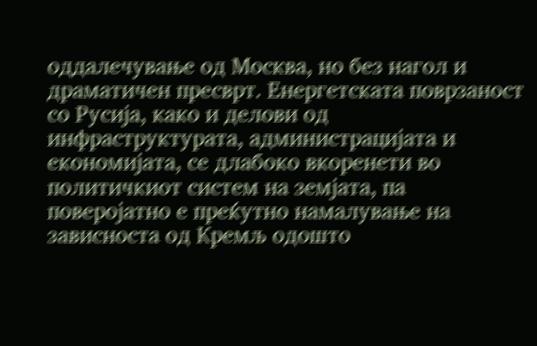оддалечување од Москва, но без нагол и драматичен пресврт. Енергетската поврзаност со Русија, како и делови од инфраструктурата, администрацијата и економијата, се длабоко вкоренети во политичкиот систем на земјата, па поверојатно е преќутно намалување на зависноста од Кремљ одошто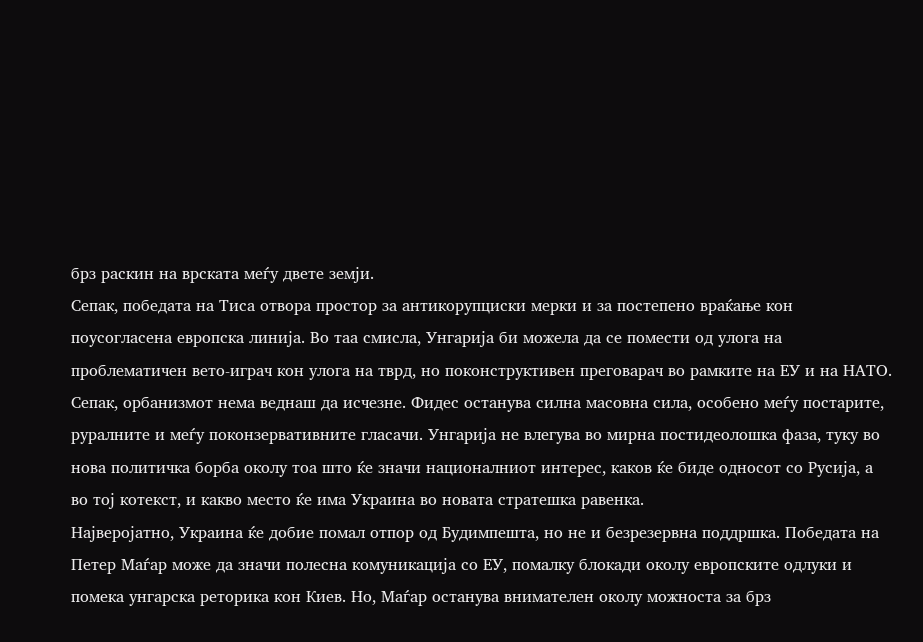брз раскин на врската меѓу двете земји.
Сепак, победата на Тиса отвора простор за антикорупциски мерки и за постепено враќање кон поусогласена европска линија. Во таа смисла, Унгарија би можела да се помести од улога на проблематичен вето-играч кон улога на тврд, но поконструктивен преговарач во рамките на ЕУ и на НАТО.
Сепак, орбанизмот нема веднаш да исчезне. Фидес останува силна масовна сила, особено меѓу постарите, руралните и меѓу поконзервативните гласачи. Унгарија не влегува во мирна постидеолошка фаза, туку во нова политичка борба околу тоа што ќе значи националниот интерес, каков ќе биде односот со Русија, а во тој котекст, и какво место ќе има Украина во новата стратешка равенка.
Најверојатно, Украина ќе добие помал отпор од Будимпешта, но не и безрезервна поддршка. Победата на Петер Маѓар може да значи полесна комуникација со ЕУ, помалку блокади околу европските одлуки и помека унгарска реторика кон Киев. Но, Маѓар останува внимателен околу можноста за брз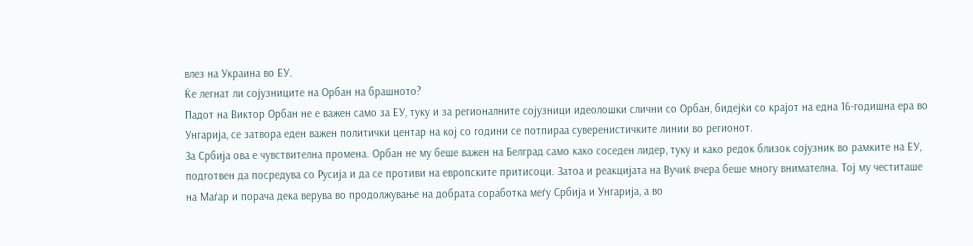влез на Украина во ЕУ.
Ќе легнат ли сојузниците на Орбан на брашното?
Падот на Виктор Орбан не е важен само за ЕУ, туку и за регионалните сојузници идеолошки слични со Орбан, бидејќи со крајот на една 16-годишна ера во Унгарија, се затвора еден важен политички центар на кој со години се потпираа суверенистичките линии во регионот.
За Србија ова е чувствителна промена. Орбан не му беше важен на Белград само како соседен лидер, туку и како редок близок сојузник во рамките на ЕУ, подготвен да посредува со Русија и да се противи на европските притисоци. Затоа и реакцијата на Вучиќ вчера беше многу внимателна. Тој му честиташе на Маѓар и порача дека верува во продолжување на добрата соработка меѓу Србија и Унгарија, а во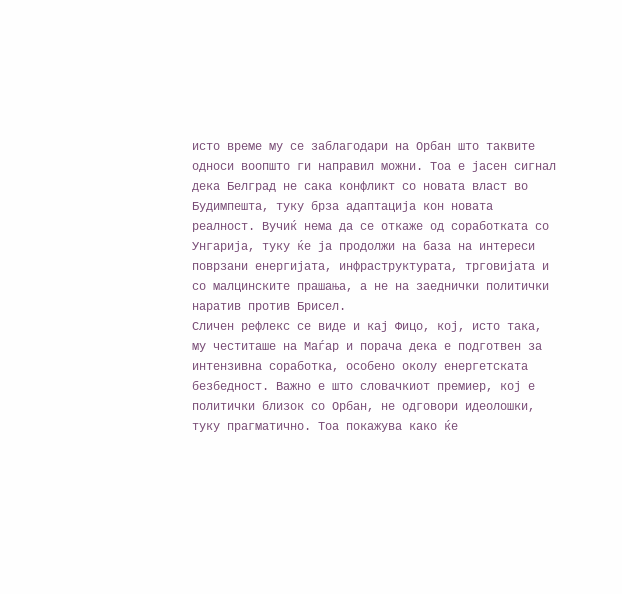исто време му се заблагодари на Орбан што таквите односи воопшто ги направил можни. Тоа е јасен сигнал дека Белград не сака конфликт со новата власт во Будимпешта, туку брза адаптација кон новата реалност. Вучиќ нема да се откаже од соработката со Унгарија, туку ќе ја продолжи на база на интереси поврзани енергијата, инфраструктурата, трговијата и со малцинските прашања, а не на заеднички политички наратив против Брисел.
Сличен рефлекс се виде и кај Фицо, кој, исто така, му честиташе на Маѓар и порача дека е подготвен за интензивна соработка, особено околу енергетската безбедност. Важно е што словачкиот премиер, кој е политички близок со Орбан, не одговори идеолошки, туку прагматично. Тоа покажува како ќе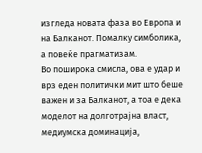изгледа новата фаза во Европа и на Балканот. Помалку симболика, а повеќе прагматизам.
Во поширока смисла, ова е удар и врз еден политички мит што беше важен и за Балканот, а тоа е дека моделот на долготрајна власт, медиумска доминација,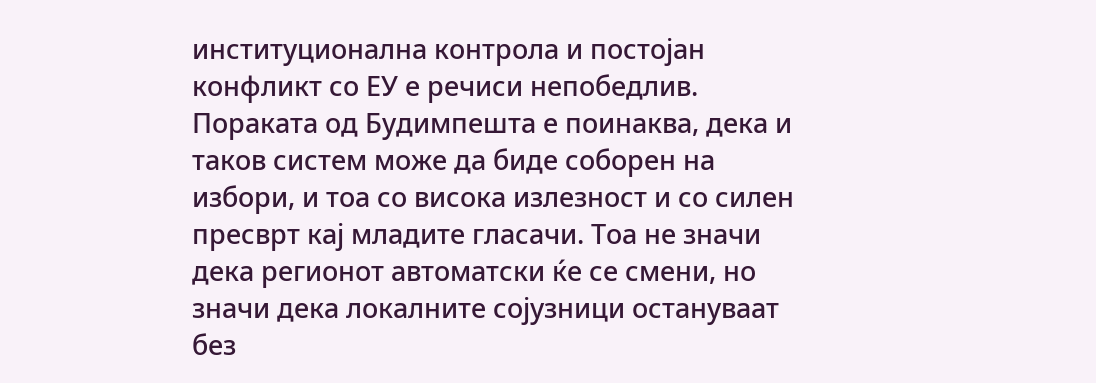институционална контрола и постојан конфликт со ЕУ е речиси непобедлив. Пораката од Будимпешта е поинаква, дека и таков систем може да биде соборен на избори, и тоа со висока излезност и со силен пресврт кај младите гласачи. Тоа не значи дека регионот автоматски ќе се смени, но значи дека локалните сојузници остануваат без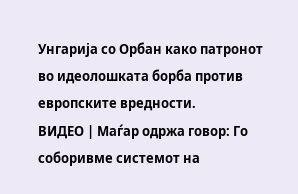Унгарија со Орбан како патронот во идеолошката борба против европските вредности.
ВИДЕО | Маѓар одржа говор: Го соборивме системот на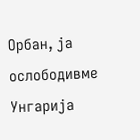Орбан, ја ослободивме Унгарија